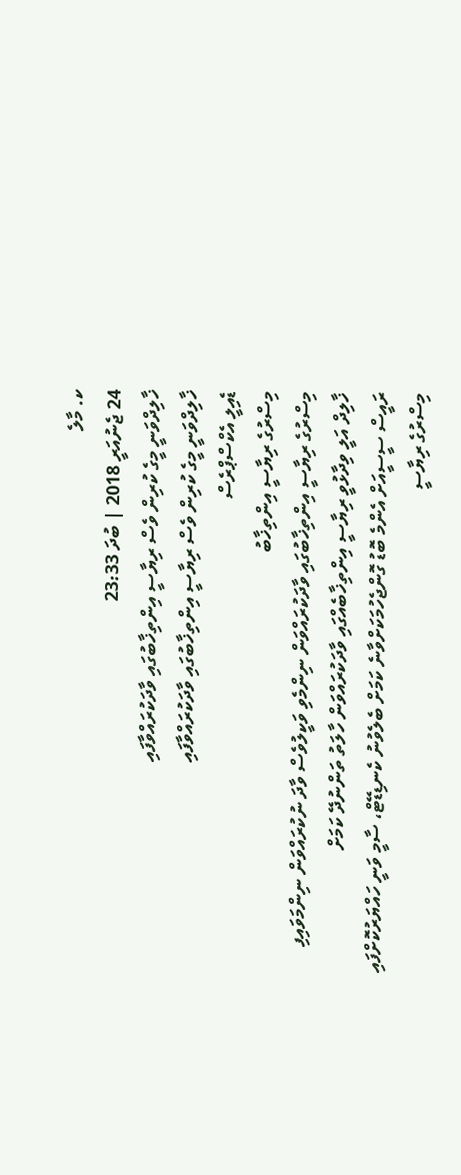ކ. މާލެ
24 ޖެނުއަރީ 2018 | ބުދަ 23:33
ޚާލިދްވަނީ މީގެ ކުރިން ވެސް ރިޔާސީ އިންތިޚާބުގައި ވާދަކުރައްވާފައި
ޚާލިދްވަނީ މީގެ ކުރިން ވެސް ރިޔާސީ އިންތިޚާބުގައި ވާދަކުރައްވާފައި
ޑެއިލީ އެކްސްޕްރެސް
މިސްރުގެ ރިޔާސީ އިންތިޚާބު
މިސްރުގެ ރިޔާސީ އިންތިޚާބުގައި ވާދަކުރައްވަން ނިންމެވި ވަކީލުވެސް ވާދަ ނުކުރައްވަން ނިންމަވައިފި
ޚާލިދް އަލީ ވިދާޅުވީ ރިޔާސީ އިންތިޚާބެއްގައި ވާދަކުރައްވަން ހާލަތު ތަންނުދޭ ކަމަށް
ރައީސް ސީސީއަށް އެންމެ ބޮޑު ގޮންޖެހުމަކަށްވާނެ ކަމަށް ބެލެވުނު ކެނޑިޑޭޓް، ސާމީ ވަނީ ހައްޔަރުކޮށްފައި
މިސްރުގެ ރިޔާސީ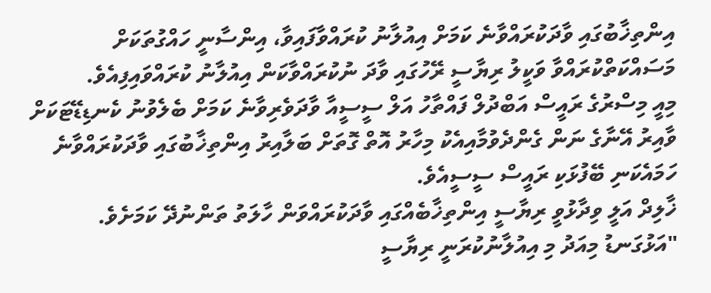އިންތިޚާބުގައި ވާދަކުރައްވާނެ ކަމަށް އިއުލާނު ކުރައްވާފައިވާ، އިންސާނީ ހައްގުތަކަށް މަސައްކަތްކުރައްވާ ވަކީލު ރިޔާސީ ރޭހުގައި ވާދަ ނުކުރައްވާކަން އިއުލާނު ކުރައްވައިފިއެވެ.
މިއީ މިސްރުގެ ރައީސް އަބްދުލް ފައްތާހު އަލް ސީސީއާ ވާދަވެރިވާނެ ކަމަށް ބެލެވުނު ކެނޑިޑޭޓަކަށް ވާއިރު އޭނާގެ ނަން ގެންދެވުމާއިއެކު މިހާރު އޮތް ގޮތަށް ބަލާއިރު އިންތިޚާބުގައި ވާދަކުރައްވާނެ ހަމައެކަނި ބޭފުޅަކި ރައީސް ސީސީއެވެ.
ޚާލިދް އަލީ ވިދާޅުވީ ރިޔާސީ އިންތިޚާބެއްގައި ވާދަކުރައްވަން ހާލަތު ތަންނުދޭ ކަމަށެވެ.
"އަޅުގަނޑު މިއަދު މި އިއުލާނުކުރަނީ ރިޔާސީ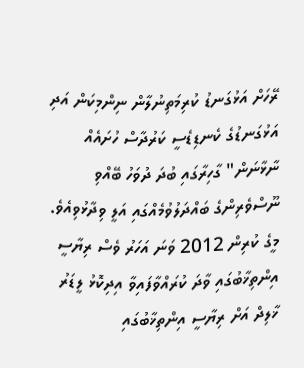ރޭހަށް އަޅުގަނޑު ކުރިމަތިނުލާން ނިންމިކަން އަދި އަޅުގަނޑުގެ ކެނޑިޑެސީ ކަރުދާސް ހުށައެއް ނާޅާނަން" ގާހިރާގައި ބުދަ ދުވަހު ބޭއްވި ނޫސްވެރިންގެ ބައްދަލުވުމެއްގައި އަލީ ވިދާޅުވިއެވެ.
މީގެ ކުރިން 2012 ވަނަ އަހަރު ވެސް ރިޔާސީ އިންތިޚާބުގައި ވާދަ ކުރައްވާފައިވާ އިދިކޮޅު ލީޑަރު ޚާލިދް އަށް ރިޔާސީ އިންތިޚާބުގައި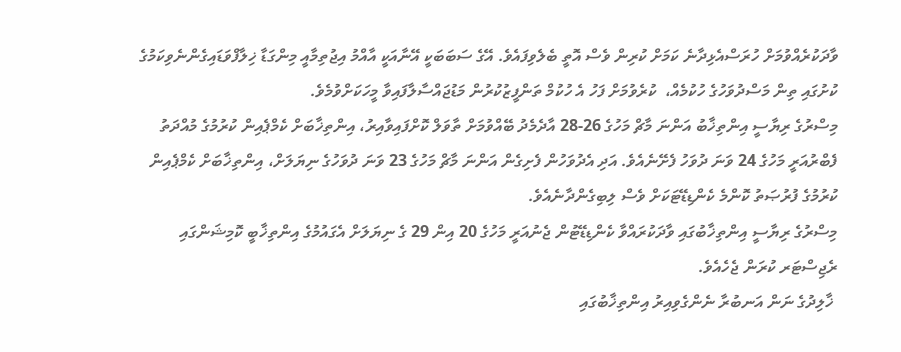ވާދަކުރެއްވުމަށް ހުރަސްއެޅިދާނެ ކަމަށް ކުރިން ވެސް އޮތީ ބެލެވިފައެވެ. އޭގެ ސަބަބަކީ އޭނާއަކީ އާއްމު އިޖުތިމާއީ މިންގަޑާ ޚިލާފްވަޑައިގެންނެވިކަމުގެ ކުށުގައި ތިން މަސްދުވަހުގެ ހުކުމެއް،  ކުރެވުމަށް ފަހު އެ ހުކުމް ތަންފީޒުކުރުން މަޑުޖައްސާލާފައިވާ މީހަކަށްވުމެވެ.
މިސްރުގެ ރިޔާސީ އިންތިޚާބު އަންނަ މާޗް މަހުގެ 26-28 އާދެމެދު ބޭއްވުމަށް ތާވަލް ކޮށްފައިވާއިރު، އިންތިޚާބަށް ކެމްޕެއިން ކުރުމުގެ މުއްދަތު ފެބްރުއަރީ މަހުގެ 24 ވަނަ ދުވަހު ފެށޭނެއެވެ. އަދި އެދުވަހުން ފެށިގެން އަންނަ މާޗް މަހުގެ 23 ވަނަ ދުވަހުގެ ނިޔަލަށް، އިންތިޚާބަށް ކެމްޕެއިން ކުރުމުގެ ފުރުޞަތު ކޮންމެ ކެންޑިޑޭޓަކަށް ވެސް ލިބިގެންދާނެއެވެ.
މިސްރުގެ ރިޔާސީ އިންތިޚާބުގައި ވާދަކުރައްވާ ކެންޑިޑޭޓުން ޖެނުއަރީ މަހުގެ 20 އިން 29 ގެ ނިޔަލަށް އެގައުމުގެ އިންތިޚާބީ ކޮމިޝަންގައި ރެޖިސްޓަރ ކުރަން ޖެހެއެވެ.
 ޚާލިދުގެ ނަން އަނބުރާ ނެންގެވިއިރު އިންތިޚާބުގައި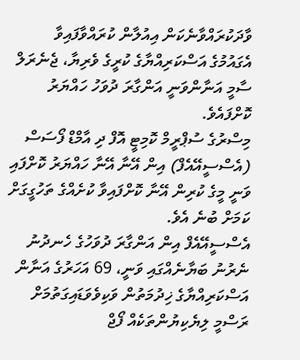ވާދަކުރައްވާނެކަން އިއުލާން ކުރައްވާފައިވާ އެގައުމުގެ އަސްކަރިއްޔާގެ ކުރީގެ ވެރިޔާ، ޖެނެރަލް ސާމީ އަނާންވަނީ އަންގާރަ ދުވަހު ހައްޔަރު ކޮށްފައެވެ.
މިސްރުގެ ސުޕްރީމް ކޮމިޓީ އޮފް ދި އާމްޑް ފޯސަސް (އެސްސީއޭއެފް) އިން އޭނާ އޭނާ ހައްޔަރު ކޮށްފައި ވަނީ މީގެ ކުރިން އޭނާ ކޮށްފައިވާ ކުށެއްގެ ތަހުގީގަށް ކަމަށް ބުނެ އެވެ.
އެސްސީއޭއެފް އިން އަންގާރަ ދުވަހުގެ ހެނދުނު ނެރުނު ބަޔާނެއްގައި ވަނީ، 69 އަހަރުގެ އަނާން އަސްކަރިއްޔާގެ ޚިދުމަތުން ވަކިވެވަޑައިގަތުމަށް ރަސްމީ ލިޔެކިޔުންތަކެއް ފޯޖް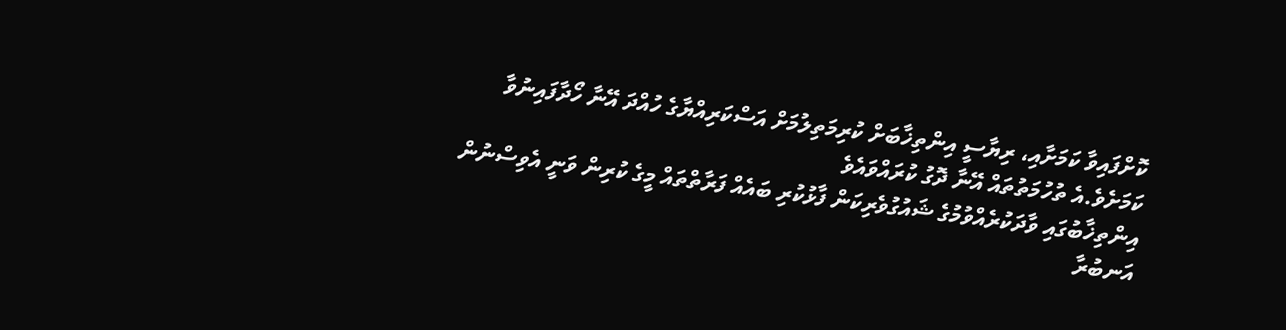ކޮށްފައިވާ ކަމަށާއި، ރިޔާސީ އިންތިޚާބަށް ކުރިމަތިލުމަށް އަސްކަރިއްޔާގެ ހުއްދަ އޭނާ ހޯދާފައިނުވާ ކަމަށެވެ.އެ ތުހުމަތުތައް އޭނާ ދޮގު ކުރައްވައެވެ
އިންތިޚާބުގައި ވާދަކުރެއްވުމުގެ ޝައުގުވެރިކަން ފާޅުކުރި ބައެއް ފަރާތްތައް މީގެ ކުރިން ވަނީ އެވިސްނުން އަނބުރާ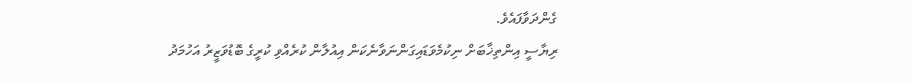ގެންދަވާފައެވެ.
ރިޔާސީ އިންތިޚާބަށް ނިކުމެވަޑައިގަންނަވާނެކަން އިއުލާން ކުރެއްވި ކުރީގެ ބޮޑުވަޒީރު އަހުމަދު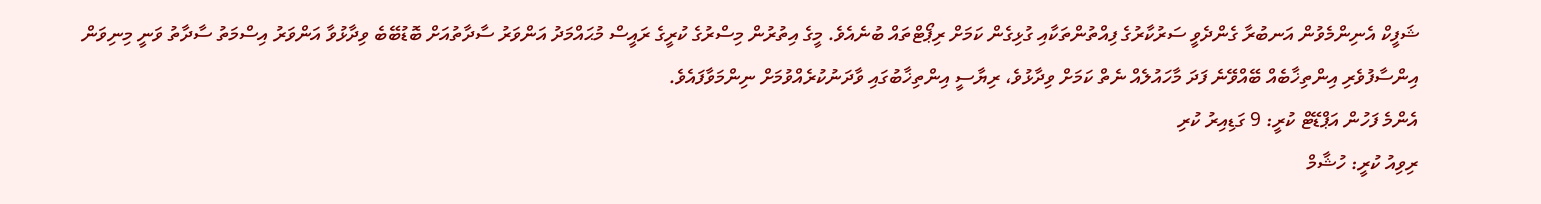ޝަފީކް އެނިންމެވުން އަނބުރާ ގެންދެވީ ސަރުކާރުގެ ފިއްތުންތަކާއި ގުޅިގެން ކަމަށް ރިޕޯޓްތައް ބުނެއެވެ. މީގެ އިތުރުން މިސްރުގެ ކުރީގެ ރައީސް މުޙައްމަދު އަންވަރު ސާދާތުއަށް ބޮޑުބޭބެ ވިދާޅުވާ އަންވަރު އިސްމަތު ސާދާތު ވަނީ މިނިވަން އިންސާފުވެރި އިންތިޚާބެއް ބޭއްވޭނެ ފަދަ މާހައުލެއް ނެތް ކަމަށް ވިދާޅުވެ، ރިޔާސީ އިންތިޚާބުގައި ވާދަނުކުރެއްވުމަށް ނިންމަވާފައެވެ.
އެންމެ ފަހުން އަޕްޑޭޓް ކުރީ: 9 ގަޑިއިރު ކުރި
ރިވިއު ކުރީ: ހުޝާމް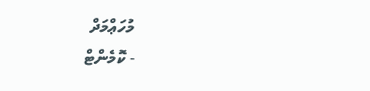މުހަޢްމަދް
- ކޮމެންޓް